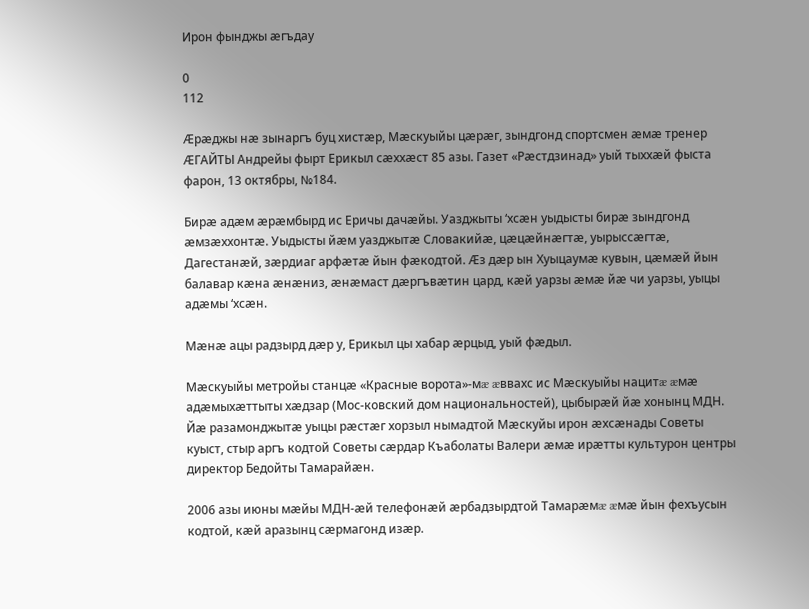Ирон фынджы æгъдау

0
112

Æрæджы нæ зынаргъ буц хистæр, Мæскуыйы цæрæг, зындгонд спортсмен æмæ тренер ÆГАЙТЫ Андрейы фырт Ерикыл сæххæст 85 азы. Газет «Рæстдзинад» уый тыххæй фыста фарон, 13 октябры, №184.

Бирæ адæм æрæмбырд ис Еричы дачæйы. Уазджыты ‘хсæн уыдысты бирæ зындгонд æмзæххонтæ. Уыдысты йæм уазджытæ Словакийæ, цæцæйнæгтæ, уырыссæгтæ, Дагестанæй, зæрдиаг арфæтæ йын фæкодтой. Æз дæр ын Хуыцаумæ кувын, цæмæй йын балавар кæна æнæниз, æнæмаст дæргъвæтин цард, кæй уарзы æмæ йæ чи уарзы, уыцы адæмы ‘хсæн.

Мæнæ ацы радзырд дæр у, Ерикыл цы хабар æрцыд, уый фæдыл.

Мæскуыйы метройы станцæ «Красные ворота»-мæ æввахс ис Мæскуыйы нацитæ æмæ адæмыхæттыты хæдзар (Мос-ковский дом национальностей), цыбырæй йæ хонынц МДН. Йæ разамонджытæ уыцы рæстæг хорзыл нымадтой Мæскуйы ирон æхсæнады Советы куыст, стыр аргъ кодтой Советы сæрдар Къаболаты Валери æмæ ирæтты культурон центры директор Бедойты Тамарайæн.

2006 азы июны мæйы МДН-æй телефонæй æрбадзырдтой Тамарæмæ æмæ йын фехъусын кодтой, кæй аразынц сæрмагонд изæр.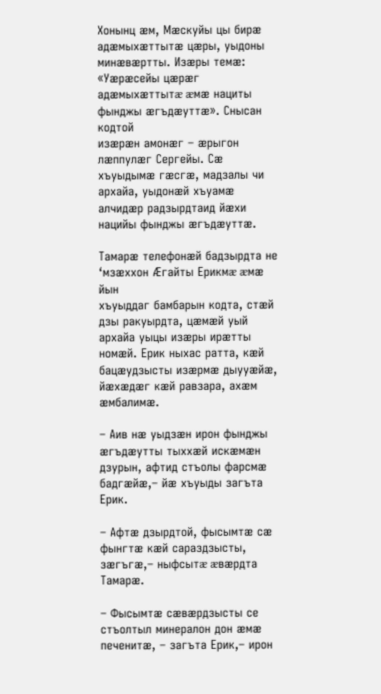Хонынц æм, Мæскуйы цы бирæ адæмыхæттытæ цæры, уыдоны минæвæртты. Изæры темæ: «Уæрæсейы цæрæг адæмыхæттытæ æмæ нациты фынджы æгъдæуттæ». Снысан кодтой
изæрæн амонæг – æрыгон лæппулæг Сергейы. Сæ хъуыдымæ гæсгæ, мадзалы чи архайа, уыдонæй хъуамæ алчидæр радзырдтаид йæхи нацийы фынджы æгъдæуттæ.

Тамарæ телефонæй бадзырдта не ‘мзæххон Æгайты Ерикмæ æмæ йын
хъуыддаг бамбарын кодта, стæй дзы ракуырдта, цæмæй уый архайа уыцы изæры ирæтты номæй. Ерик ныхас ратта, кæй бацæудзысты изæрмæ дыууæйæ, йæхæдæг кæй равзара, ахæм æмбалимæ.

– Аив нæ уыдзæн ирон фынджы æгъдæутты тыххæй искæмæн дзурын, афтид стъолы фарсмæ бадгæйæ,– йæ хъуыды загъта Ерик.

– Афтæ дзырдтой, фысымтæ сæ фынгтæ кæй сараздзысты, зæгъгæ,– ныфсытæ æвæрдта Тамарæ.

– Фысымтæ сæвæрдзысты се стъолтыл минералон дон æмæ печенитæ, – загъта Ерик,– ирон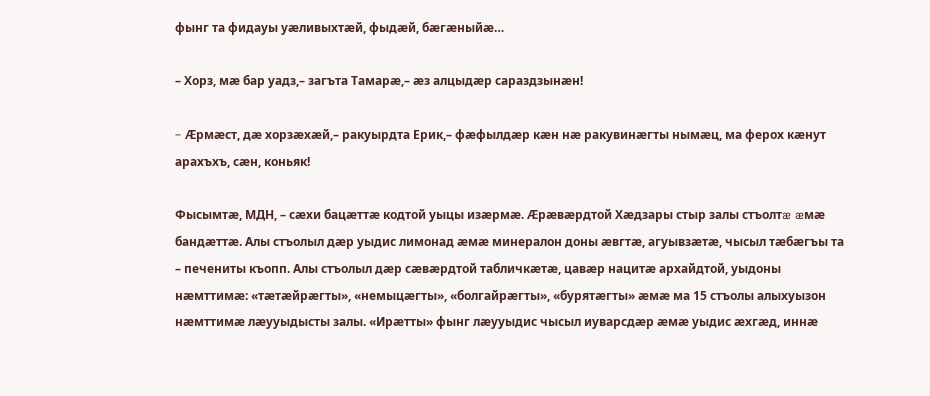фынг та фидауы уæливыхтæй, фыдæй, бæгæныйæ…

– Хорз, мæ бар уадз,– загъта Тамарæ,– æз алцыдæр сараздзынæн!

– Æрмæст, дæ хорзæхæй,– ракуырдта Ерик,– фæфылдæр кæн нæ ракувинæгты нымæц, ма ферох кæнут арахъхъ, сæн, коньяк!

Фысымтæ, МДН, – сæхи бацæттæ кодтой уыцы изæрмæ. Æрæвæрдтой Хæдзары стыр залы стъолтæ æмæ бандæттæ. Алы стъолыл дæр уыдис лимонад æмæ минералон доны æвгтæ, агуывзæтæ, чысыл тæбæгъы та – печениты къопп. Алы стъолыл дæр сæвæрдтой табличкæтæ, цавæр нацитæ архайдтой, уыдоны нæмттимæ: «тæтæйрæгты», «немыцæгты», «болгайрæгты», «бурятæгты» æмæ ма 15 стъолы алыхуызон нæмттимæ лæууыдысты залы. «Ирæтты» фынг лæууыдис чысыл иуварсдæр æмæ уыдис æхгæд, иннæ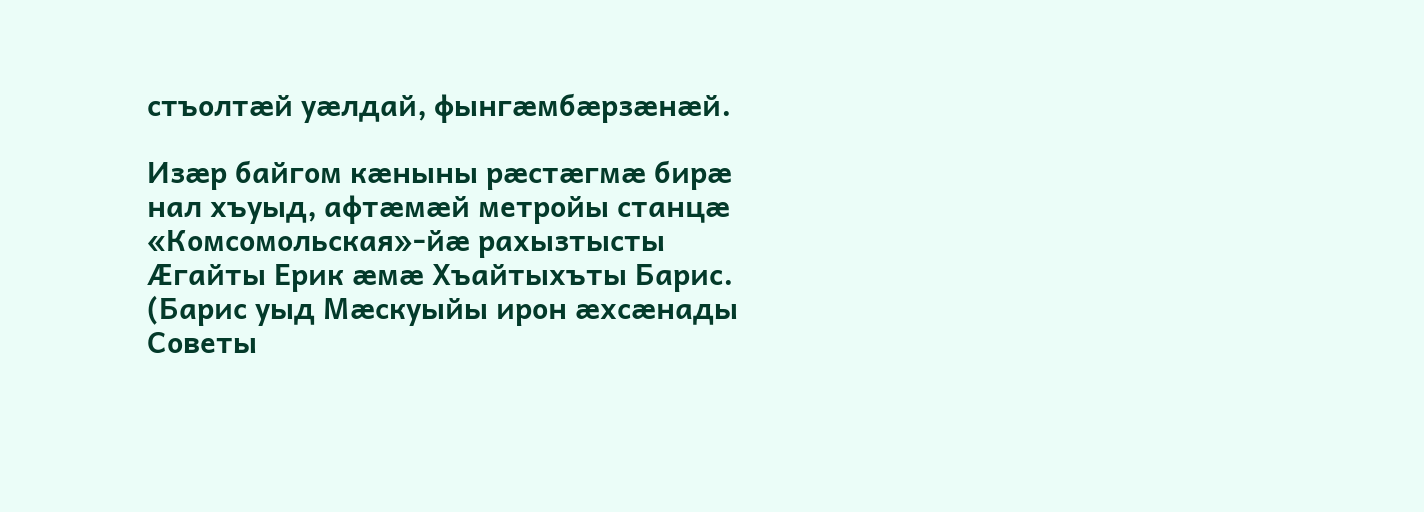стъолтæй уæлдай, фынгæмбæрзæнæй.

Изæр байгом кæныны рæстæгмæ бирæ нал хъуыд, афтæмæй метройы станцæ «Комсомольская»-йæ рахызтысты Æгайты Ерик æмæ Хъайтыхъты Барис. (Барис уыд Мæскуыйы ирон æхсæнады Советы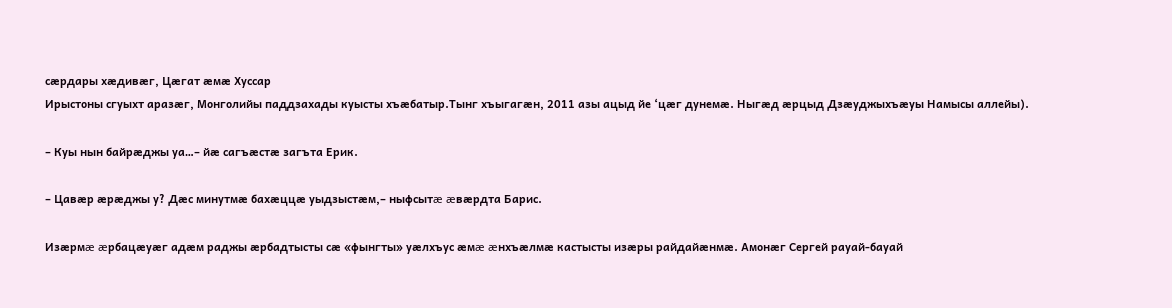сæрдары хæдивæг, Цæгат æмæ Хуссар
Ирыстоны сгуыхт аразæг, Монголийы паддзахады куысты хъæбатыр.Тынг хъыгагæн, 2011 азы ацыд йе ‘цæг дунемæ. Ныгæд æрцыд Дзæуджыхъæуы Намысы аллейы).

– Куы нын байрæджы уа…– йæ сагъæстæ загъта Ерик.

– Цавæр æрæджы у? Дæс минутмæ бахæццæ уыдзыстæм,– ныфсытæ æвæрдта Барис.

Изæрмæ æрбацæуæг адæм раджы æрбадтысты сæ «фынгты» уæлхъус æмæ æнхъæлмæ кастысты изæры райдайæнмæ. Амонæг Сергей рауай-бауай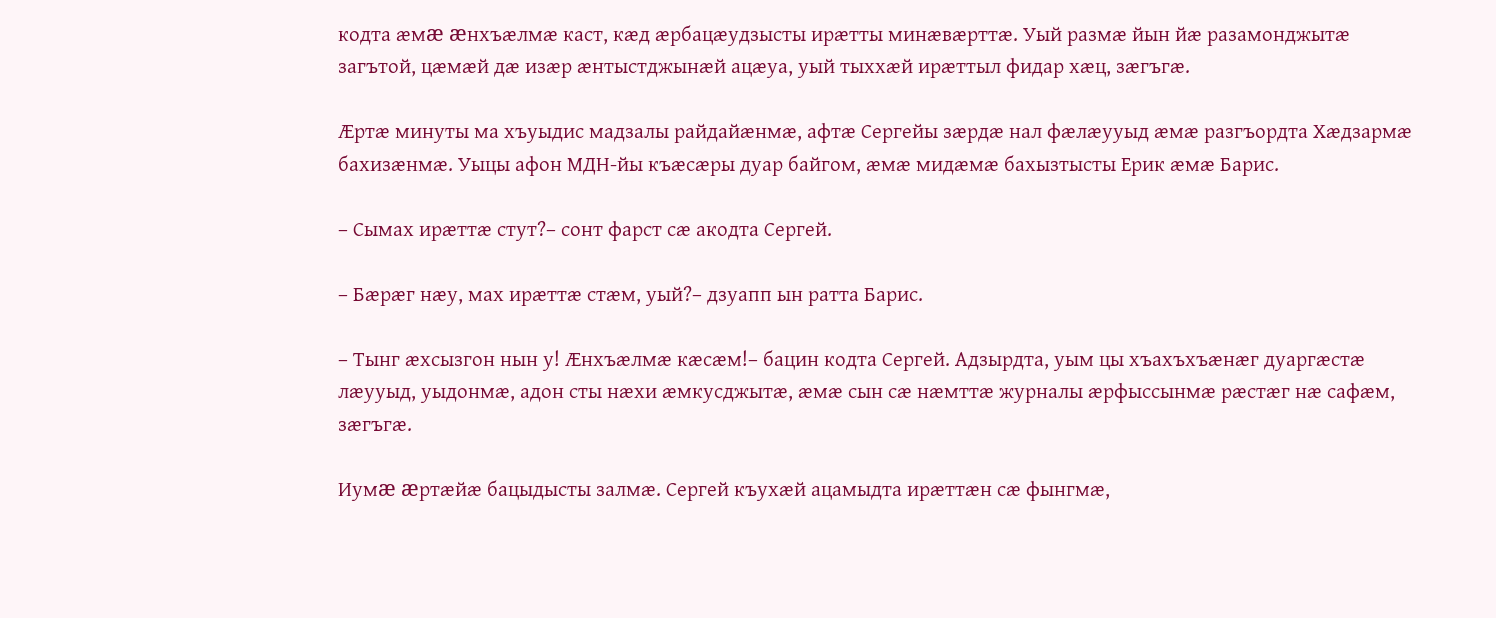кодта æмæ æнхъæлмæ каст, кæд æрбацæудзысты ирæтты минæвæрттæ. Уый размæ йын йæ разамонджытæ загътой, цæмæй дæ изæр æнтыстджынæй ацæуа, уый тыххæй ирæттыл фидар хæц, зæгъгæ.

Æртæ минуты ма хъуыдис мадзалы райдайæнмæ, афтæ Сергейы зæрдæ нал фæлæууыд æмæ разгъордта Хæдзармæ бахизæнмæ. Уыцы афон МДН-йы къæсæры дуар байгом, æмæ мидæмæ бахызтысты Ерик æмæ Барис.

– Сымах ирæттæ стут?– сонт фарст сæ акодта Сергей.

– Бæрæг нæу, мах ирæттæ стæм, уый?– дзуапп ын ратта Барис.

– Тынг æхсызгон нын у! Æнхъæлмæ кæсæм!– бацин кодта Сергей. Адзырдта, уым цы хъахъхъæнæг дуаргæстæ лæууыд, уыдонмæ, адон сты нæхи æмкусджытæ, æмæ сын сæ нæмттæ журналы æрфыссынмæ рæстæг нæ сафæм, зæгъгæ.

Иумæ æртæйæ бацыдысты залмæ. Сергей къухæй ацамыдта ирæттæн сæ фынгмæ,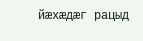йæхæдæг рацыд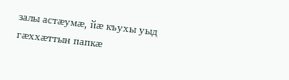залы астæумæ, йæ къухы уыд гæххæттын папкæ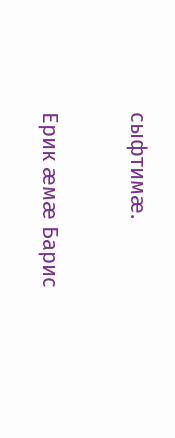сыфтимæ.

Ерик æмæ Барис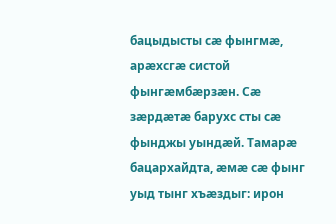бацыдысты сæ фынгмæ, арæхсгæ систой фынгæмбæрзæн. Сæ зæрдæтæ барухс сты сæ фынджы уындæй. Тамарæ бацархайдта, æмæ сæ фынг уыд тынг хъæздыг: ирон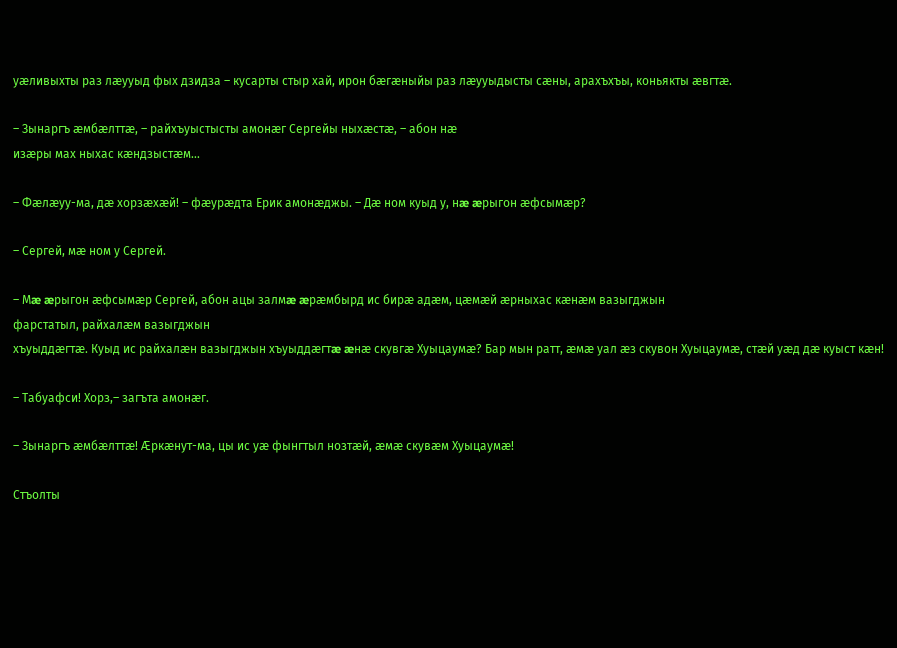уæливыхты раз лæууыд фых дзидза – кусарты стыр хай, ирон бæгæныйы раз лæууыдысты сæны, арахъхъы, коньякты æвгтæ.

– Зынаргъ æмбæлттæ, – райхъуыстысты амонæг Сергейы ныхæстæ, – абон нæ
изæры мах ныхас кæндзыстæм…

– Фæлæуу-ма, дæ хорзæхæй! – фæурæдта Ерик амонæджы. – Дæ ном куыд у, нæ æрыгон æфсымæр?

– Сергей, мæ ном у Сергей.

– Мæ æрыгон æфсымæр Сергей, абон ацы залмæ æрæмбырд ис бирæ адæм, цæмæй æрныхас кæнæм вазыгджын
фарстатыл, райхалæм вазыгджын
хъуыддæгтæ. Куыд ис райхалæн вазыгджын хъуыддæгтæ æнæ скувгæ Хуыцаумæ? Бар мын ратт, æмæ уал æз скувон Хуыцаумæ, стæй уæд дæ куыст кæн!

– Табуафси! Хорз,– загъта амонæг.

– Зынаргъ æмбæлттæ! Æркæнут-ма, цы ис уæ фынгтыл нозтæй, æмæ скувæм Хуыцаумæ!

Стъолты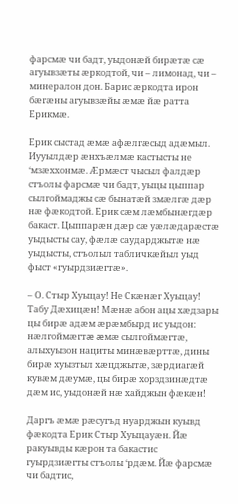фарсмæ чи бадт, уыдонæй бирæтæ сæ агуывзæты æркодтой, чи – лимонад, чи – минералон дон. Барис æркодта ирон бæгæны агуывзæйы æмæ йæ ратта Ерикмæ.

Ерик сыстад æмæ афæлгæсыд адæмыл. Иууылдæр æнхъæлмæ кастысты не ‘мзæххонмæ. Æрмæст чысыл фалдæр стъолы фарсмæ чи бадт, уыцы цыппар сылгоймаджы сæ бынатæй змæлгæ дæр нæ фæкодтой. Ерик сæм лæмбынæгдæр бакаст. Цыппарæн дæр сæ уæлæдарæстæ уыдысты сау, фæлæ саударджытæ нæ уыдысты, стъолыл табличкæйыл уыд фыст «гуырдзиæгтæ».

– О. Стыр Хуыцау! Не Скæнæг Хуыцау! Табу Дæхицæн! Мæнæ абон ацы хæдзары цы бирæ адæм æрæмбырд ис уыдон: нæлгоймæгтæ æмæ сылгоймæгтæ, алыхуызон нациты минæвæрттæ, дины бирæ хуызтыл хæцджытæ, зæрдиагæй кувæм дæумæ, цы бирæ хорздзинæдтæ дæм ис, уыдонæй нæ хайджын фæкæн!

Даргъ æмæ рæсугъд нуарджын куывд фæкодта Ерик Стыр Хуыцауæн. Йæ ракуывды кæрон та бакастис гуырдзиæгты стъолы ‘рдæм. Йæ фарсмæ чи бадтис,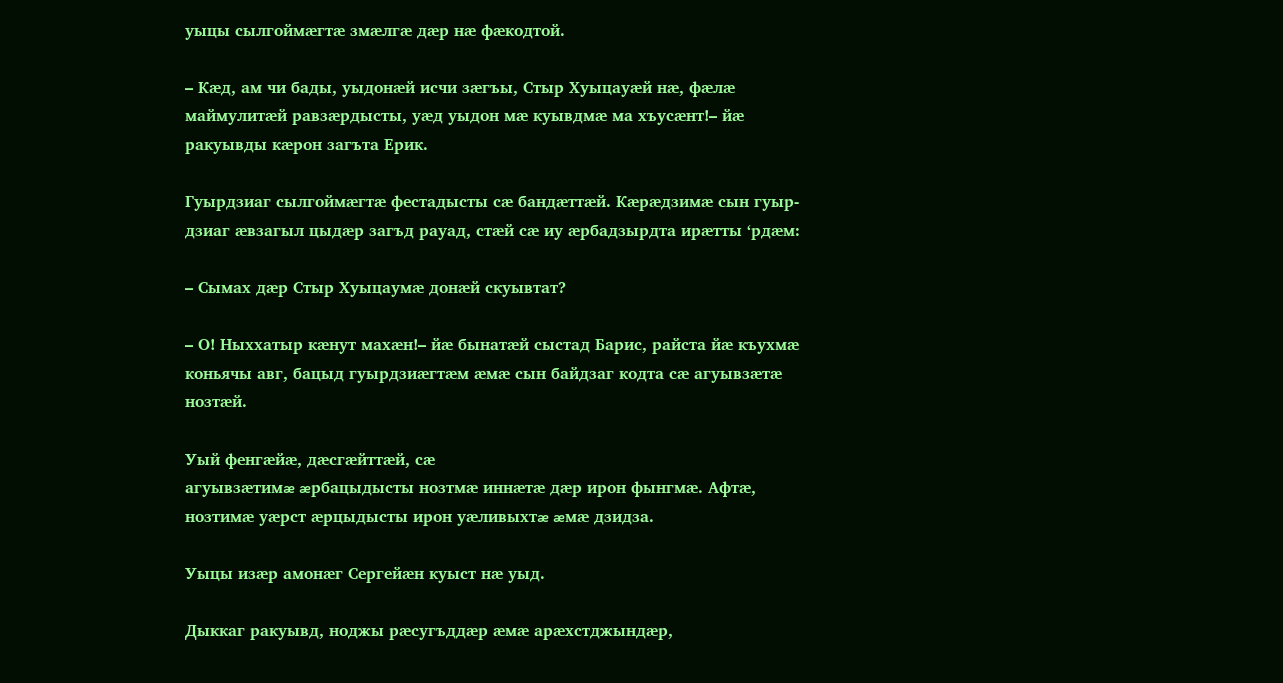уыцы сылгоймæгтæ змæлгæ дæр нæ фæкодтой.

– Кæд, ам чи бады, уыдонæй исчи зæгъы, Стыр Хуыцауæй нæ, фæлæ маймулитæй равзæрдысты, уæд уыдон мæ куывдмæ ма хъусæнт!– йæ ракуывды кæрон загъта Ерик.

Гуырдзиаг сылгоймæгтæ фестадысты сæ бандæттæй. Кæрæдзимæ сын гуыр-
дзиаг æвзагыл цыдæр загъд рауад, стæй сæ иу æрбадзырдта ирæтты ‘рдæм:

– Сымах дæр Стыр Хуыцаумæ донæй скуывтат?

– О! Ныххатыр кæнут махæн!– йæ бынатæй сыстад Барис, райста йæ къухмæ коньячы авг, бацыд гуырдзиæгтæм æмæ сын байдзаг кодта сæ агуывзæтæ нозтæй.

Уый фенгæйæ, дæсгæйттæй, сæ
агуывзæтимæ æрбацыдысты нозтмæ иннæтæ дæр ирон фынгмæ. Афтæ, нозтимæ уæрст æрцыдысты ирон уæливыхтæ æмæ дзидза.

Уыцы изæр амонæг Сергейæн куыст нæ уыд.

Дыккаг ракуывд, ноджы рæсугъддæр æмæ арæхстджындæр,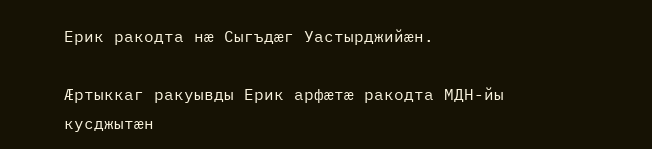Ерик ракодта нæ Сыгъдæг Уастырджийæн.

Æртыккаг ракуывды Ерик арфæтæ ракодта МДН-йы кусджытæн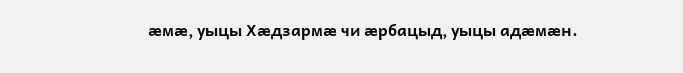æмæ, уыцы Хæдзармæ чи æрбацыд, уыцы адæмæн.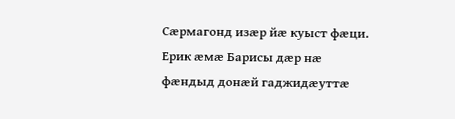Сæрмагонд изæр йæ куыст фæци. Ерик æмæ Барисы дæр нæ фæндыд донæй гаджидæуттæ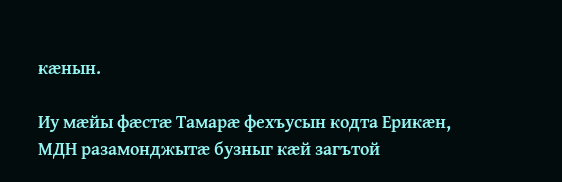кæнын.

Иу мæйы фæстæ Тамарæ фехъусын кодта Ерикæн, МДН разамонджытæ бузныг кæй загътой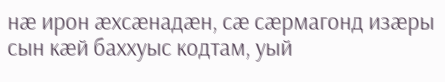нæ ирон æхсæнадæн, сæ сæрмагонд изæры сын кæй баххуыс кодтам, уый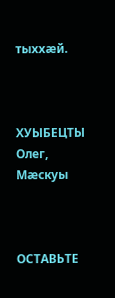тыххæй.



ХУЫБЕЦТЫ Олег,
Мæскуы



ОСТАВЬТЕ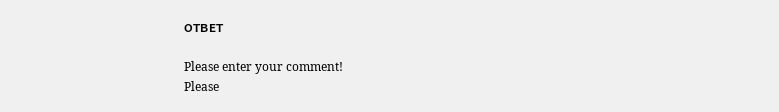ОТВЕТ

Please enter your comment!
Please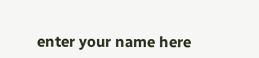enter your name here